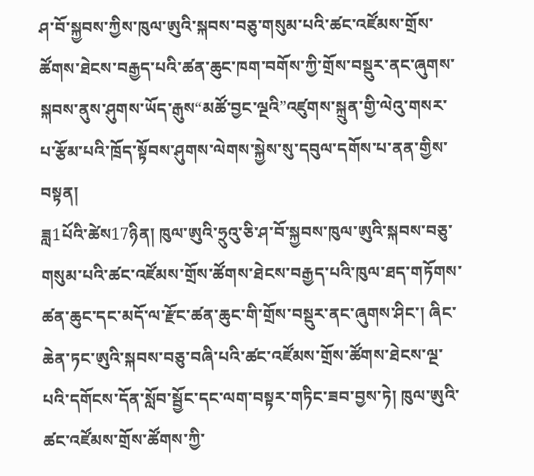ཤ་བོ་སྐྱབས་ཀྱིས་ཁུལ་ཨུའི་སྐབས་བཅུ་གསུམ་པའི་ཚང་འཛོམས་གྲོས་ཚོགས་ཐེངས་བརྒྱད་པའི་ཚན་ཆུང་ཁག་བགོས་ཀྱི་གྲོས་བསྡུར་ནང་ཞུགས་སྐབས་ནུས་ཤུགས་ཡོད་རྒུས“མཚོ་བྱང་ལྔའི”འཛུགས་སྐྲུན་གྱི་ལེའུ་གསར་པ་རྩོམ་པའི་ཁྲོད་སྟོབས་ཤུགས་ལེགས་སྐྱེས་སུ་དབུལ་དགོས་པ་ནན་གྱིས་བསྟན།
ཟླ1པོའི་ཚེས17ཉིན། ཁུལ་ཨུའི་ཧྲུའུ་ཅི་ཤ་བོ་སྐྱབས་ཁུལ་ཨུའི་སྐབས་བཅུ་གསུམ་པའི་ཚང་འཛོམས་གྲོས་ཚོགས་ཐེངས་བརྒྱད་པའི་ཁུལ་ཐད་གཏོགས་ཚན་ཆུང་དང་མདོ་ལ་རྫོང་ཚན་ཆུང་གི་གྲོས་བསྡུར་ནང་ཞུགས་ཤིང་། ཞིང་ཆེན་ཏང་ཨུའི་སྐབས་བཅུ་བཞི་པའི་ཚང་འཛོམས་གྲོས་ཚོགས་ཐེངས་ལྔ་པའི་དགོངས་དོན་སློབ་སྦྱོང་དང་ལག་བསྟར་གཏིང་ཟབ་བྱས་ཏེ། ཁུལ་ཨུའི་ཚང་འཛོམས་གྲོས་ཚོགས་ཀྱི་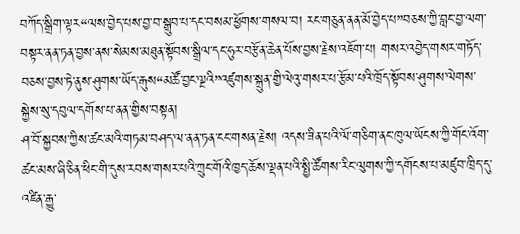བཀོད་སྒྲིག་ལྟར“ལས་བྱེད་པས་བྱ་བ་སྒྲུབ་པ་དང་བསམ་ཕྱོགས་གསལ་བ། རང་གཅུན་ནན་མོ་བྱེད་པ”བཅས་ཀྱི་བླང་བྱ་ལག་བསྟར་ནན་ཏན་བྱས་ནས་སེམས་མཐུན་སྟོབས་སྒྲིལ་དང་ཧུར་བརྩོན་ཆེན་པོས་བྱས་རྗེས་འཇོག་པ། གསར་འབྱེད་གསར་གཏོད་བཅས་བྱས་ཏེ་ནུས་ཤུགས་ཡོད་རྒུས“མཚོ་བྱང་ལྔའི”འཛུགས་སྐྲུན་གྱི་ལེའུ་གསར་པ་རྩོམ་པའི་ཁྲོད་སྟོབས་ཤུགས་ལེགས་སྐྱེས་སུ་དབུལ་དགོས་པ་ནན་གྱིས་བསྟན།
ཤ་བོ་སྐྱབས་ཀྱིས་ཚང་མའི་གཏམ་བཤད་ལ་ནན་ཏན་ངང་གསན་རྗེས། འདས་ཟིན་པའི་ལོ་གཅིག་ནང་ཁུལ་ཡོངས་ཀྱི་གོང་འོག་ཚང་མས་ཞི་ཅིན་ཕིང་གི་དུས་རབས་གསར་པའི་ཀྲུང་གོའི་ཁྱད་ཆོས་ལྡན་པའི་སྤྱི་ཚོགས་རིང་ལུགས་ཀྱི་དགོངས་པ་མཛུབ་ཁྲིད་དུ་འཛིན་རྒྱུ་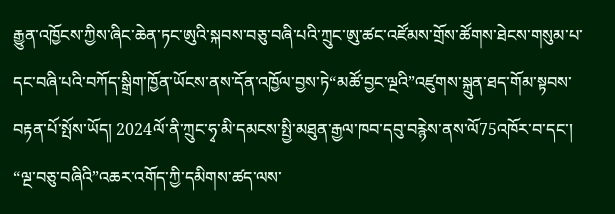རྒྱུན་འཁྱོངས་ཀྱིས་ཞིང་ཆེན་ཏང་ཨུའི་སྐབས་བཅུ་བཞི་པའི་ཀྲུང་ཨུ་ཚང་འཛོམས་གྲོས་ཚོགས་ཐེངས་གསུམ་པ་དང་བཞི་པའི་བཀོད་སྒྲིག་ཁྱོན་ཡོངས་ནས་དོན་འཁྱོལ་བྱས་ཏེ“མཚོ་བྱང་ལྔའི”འཛུགས་སྐྲུན་ཐད་གོམ་སྟབས་བརྟན་པོ་སྤོས་ཡོད། 2024ལོ་ནི་ཀྲུང་ཧྭ་མི་དམངས་སྤྱི་མཐུན་རྒྱལ་ཁབ་དབུ་བརྙེས་ནས་ལོ75འཁོར་བ་དང་། “ལྔ་བཅུ་བཞིའི”འཆར་འགོད་ཀྱི་དམིགས་ཚད་ལས་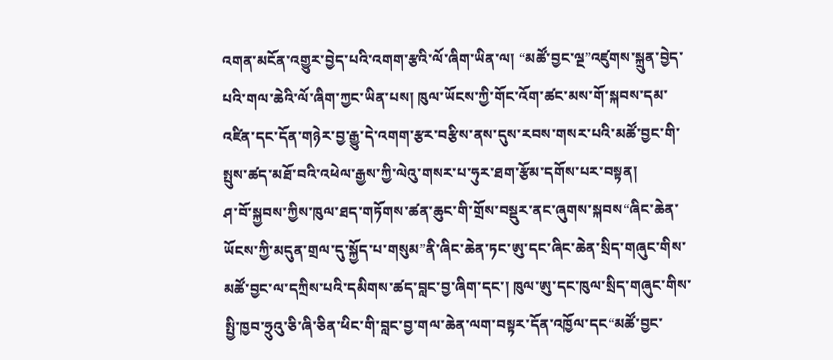འགན་མངོན་འགྱུར་བྱེད་པའི་འགག་རྩའི་ལོ་ཞིག་ཡིན་ལ། “མཚོ་བྱང་ལྔ”འཛུགས་སྐྲུན་བྱེད་པའི་གལ་ཆེའི་ལོ་ཞིག་ཀྱང་ཡིན་པས། ཁུལ་ཡོངས་ཀྱི་གོང་འོག་ཚང་མས་གོ་སྐབས་དམ་འཛིན་དང་དོན་གཉེར་བྱ་རྒྱུ་དེ་འགག་རྩར་བརྩིས་ནས་དུས་རབས་གསར་པའི་མཚོ་བྱང་གི་སྤུས་ཚད་མཐོ་བའི་འཕེལ་རྒྱས་ཀྱི་ལེའུ་གསར་པ་ཧུར་ཐག་རྩོམ་དགོས་པར་བསྟན།
ཤ་བོ་སྐྱབས་ཀྱིས་ཁུལ་ཐད་གཏོགས་ཚན་ཆུང་གི་གྲོས་བསྡུར་ནང་ཞུགས་སྐབས“ཞིང་ཆེན་ཡོངས་ཀྱི་མདུན་གྲལ་དུ་སྐྱོད་པ་གསུམ”ནི་ཞིང་ཆེན་ཏང་ཨུ་དང་ཞིང་ཆེན་སྲིད་གཞུང་གིས་མཚོ་བྱང་ལ་དཀྲིས་པའི་དམིགས་ཚད་བླང་བྱ་ཞིག་དང་། ཁུལ་ཨུ་དང་ཁུལ་སྲིད་གཞུང་གིས་སྤྱི་ཁྱབ་ཧྲུའུ་ཅི་ཞི་ཅིན་ཕིང་གི་བླང་བྱ་གལ་ཆེན་ལག་བསྟར་དོན་འཁྱོལ་དང“མཚོ་བྱང་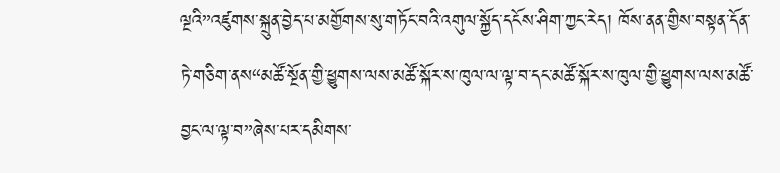ལྔའི”འཛུགས་སྐྲུན་བྱེད་པ་མགྱོགས་སུ་གཏོང་བའི་འགུལ་སྐྱོད་དངོས་ཤིག་ཀྱང་རེད། ཁོས་ནན་གྱིས་བསྟན་དོན་ཏེ་གཅིག་ནས“མཚོ་སྔོན་གྱི་ཕྱུགས་ལས་མཚོ་སྐོར་ས་ཁུལ་ལ་ལྟ་བ་དང་མཚོ་སྐོར་ས་ཁུལ་གྱི་ཕྱུགས་ལས་མཚོ་བྱང་ལ་ལྟ་བ”ཞེས་པར་དམིགས་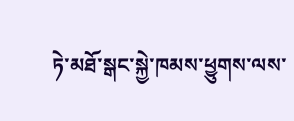ཏེ་མཐོ་སྒང་སྐྱེ་ཁམས་ཕྱུགས་ལས་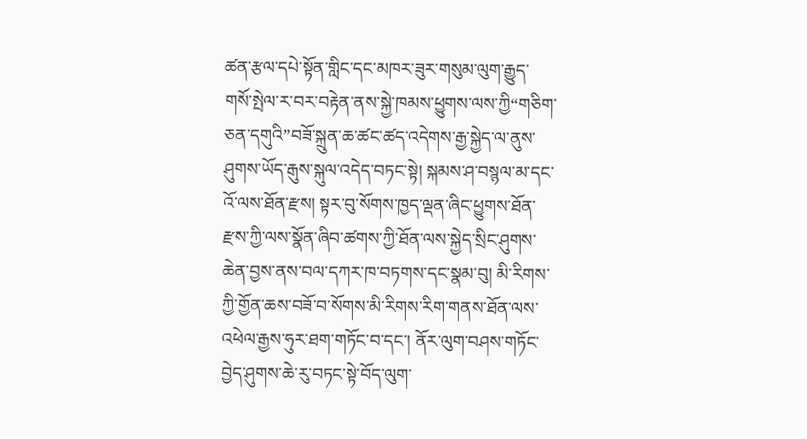ཚན་རྩལ་དཔེ་སྟོན་གླིང་དང་མཁར་ཟུར་གསུམ་ལུག་རྒྱུད་གསོ་སྤེལ་ར་བར་བརྟེན་ནས་སྐྱེ་ཁམས་ཕྱུགས་ལས་ཀྱི“གཅིག་ཅན་དགུའི”བཟོ་སྐྲུན་ཆ་ཚང་ཚད་འདེགས་རྒྱ་སྐྱེད་ལ་ནུས་ཤུགས་ཡོད་རྒུས་སྐུལ་འདེད་བཏང་སྟེ། སྐམས་ཤ་བསྙལ་མ་དང་འོ་ལས་ཐོན་རྫས། སྟར་བུ་སོགས་ཁྱད་ལྡན་ཞིང་ཕྱུགས་ཐོན་རྫས་ཀྱི་ལས་སྣོན་ཞིབ་ཚགས་ཀྱི་ཐོན་ལས་སྐྱེད་སྲིང་ཤུགས་ཆེན་བྱས་ནས་བལ་དཀར་ཁ་བཏགས་དང་སྣམ་བུ། མི་རིགས་ཀྱི་གྱོན་ཆས་བཟོ་བ་སོགས་མི་རིགས་རིག་གནས་ཐོན་ལས་འཕེལ་རྒྱས་ཧུར་ཐག་གཏོང་བ་དང་། ནོར་ལུག་བཤས་གཏོང་བྱེད་ཤུགས་ཆེ་རུ་བཏང་སྟེ་བོད་ལུག་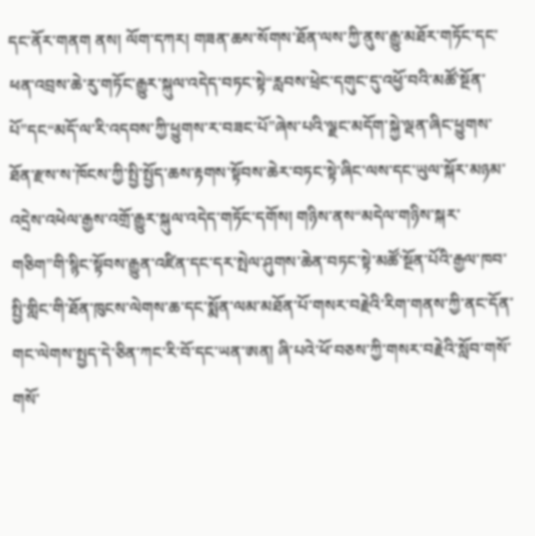དང་ནོར་གནག ནས། ལོག་དཀར། གཟན་ཆས་སོགས་ཐོན་ལས་ཀྱི་ནུས་རྒྱུ་མཐོར་གཏོང་དང་ཕན་འབྲས་ཆེ་རུ་གཏོང་རྒྱུར་སྐུལ་འདེད་བཏང་སྟེ“རླབས་ཕྲེང་དགུང་དུ་འཕྱོ་བའི་མཚོ་སྔོན་པོ”དང“མདོ་ལ་རི་འདབས་ཀྱི་ཕྱུགས་ར་བཟང་པོ”ཞེས་པའི་ལྗང་མདོག་སྐྱེ་ལྡན་ཞིང་ཕྱུགས་ཐོན་རྫས་ས་ཁོངས་ཀྱི་སྤྱི་སྤྱོད་ཆས་རྟགས་སྟོབས་ཆེར་བཏང་སྟེ་ཞིང་ལས་དང་ཡུལ་སྐོར་མཉམ་འདྲེས་འཕེལ་རྒྱས་འགྲོ་རྒྱུར་སྐུལ་འདེད་གཏོང་དགོས། གཉིས་ནས“མདེལ་གཉིས་སྐར་གཅིག”གི་སྙིང་སྟོབས་རྒྱུན་འཛིན་དང་དར་སྤེལ་ཤུགས་ཆེན་བཏང་སྟེ་མཚོ་སྔོན་པོའི་རྒྱལ་ཁབ་སྤྱི་གླིང་གི་ཐོན་ཁུངས་ལེགས་ཆ་དང་སྨོན་ལམ་མཐོན་པོ་གསར་བརྗེའི་རིག་གནས་ཀྱི་ནང་དོན་གང་ལེགས་སྤྱད་དེ་ཅིན་ཀང་རི་བོ་དང་ཡན་ཨན། ཞི་པའེ་ཕོ་བཅས་ཀྱི་གསར་བརྗེའི་སློབ་གསོ་གསོ་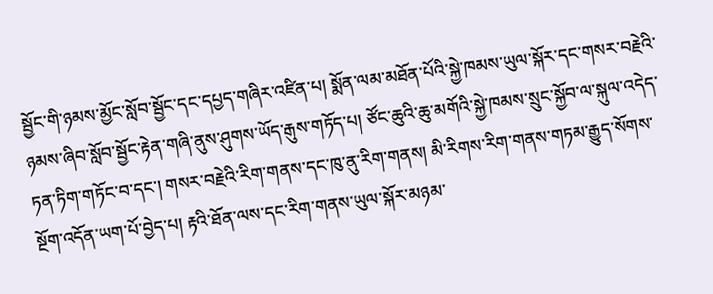སྦྱོང་གི་ཉམས་མྱོང་སློབ་སྦྱོང་དང་དཔྱད་གཞིར་འཛིན་པ། སྨོན་ལམ་མཐོན་པོའི་སྐྱེ་ཁམས་ཡུལ་སྐོར་དང་གསར་བརྗེའི་ཉམས་ཞིབ་སློབ་སྦྱོང་རྟེན་གཞི་ནུས་ཤུགས་ཡོད་རྒུས་གཏོད་པ། ཙོང་ཆུའི་ཆུ་མགོའི་སྐྱེ་ཁམས་སྲུང་སྐྱོབ་ལ་སྐུལ་འདེད་ཏན་ཏིག་གཏོང་བ་དང་། གསར་བརྗེའི་རིག་གནས་དང་ཁུ་ནུ་རིག་གནས། མི་རིགས་རིག་གནས་གཏམ་རྒྱུད་སོགས་སྔོག་འདོན་ཡག་པོ་བྱེད་པ། རྟའི་ཐོན་ལས་དང་རིག་གནས་ཡུལ་སྐོར་མཉམ་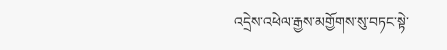འདྲེས་འཕེལ་རྒྱས་མགྱོགས་སུ་བཏང་སྟེ་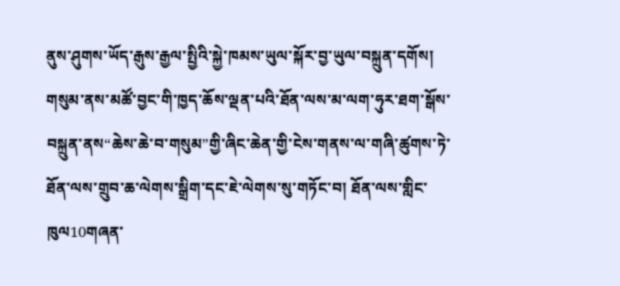ནུས་ཤུགས་ཡོད་རྒུས་རྒྱལ་སྤྱིའི་སྐྱེ་ཁམས་ཡུལ་སྐོར་བྱ་ཡུལ་བསྐྲུན་དགོས། གསུམ་ནས་མཚོ་བྱང་གི་ཁྱད་ཆོས་ལྡན་པའི་ཐོན་ལས་མ་ལག་ཧུར་ཐག་སྒོས་བསྐྲུན་ནས“ཆེས་ཆེ་བ་གསུམ”གྱི་ཞིང་ཆེན་གྱི་ངེས་གནས་ལ་གཞི་ཚུགས་ཏེ་ཐོན་ལས་གྲུབ་ཆ་ལེགས་སྒྲིག་དང་ཇེ་ལེགས་སུ་གཏོང་བ། ཐོན་ལས་གླིང་ཁུལ10གཞན་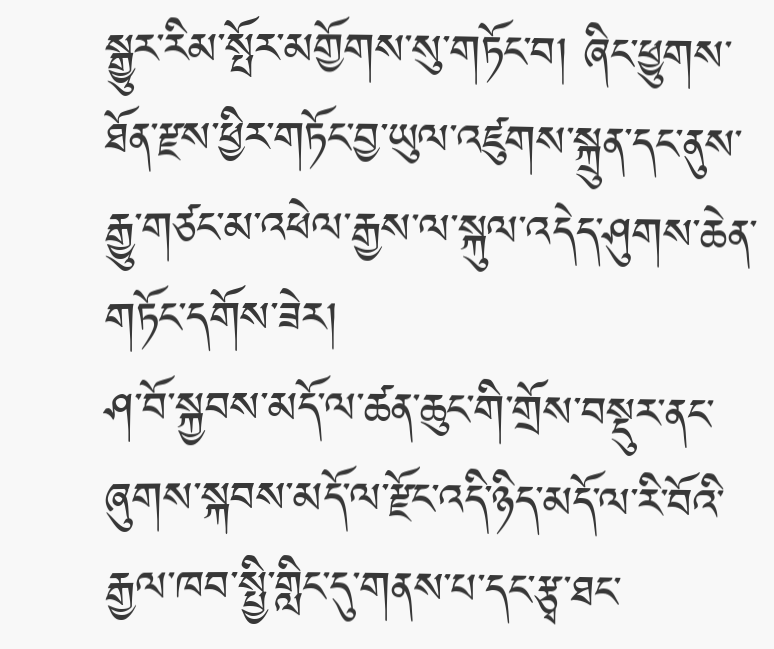སྒྱུར་རིམ་སྤོར་མགྱོགས་སུ་གཏོང་བ། ཞིང་ཕྱུགས་ཐོན་རྫས་ཕྱིར་གཏོང་བྱ་ཡུལ་འཛུགས་སྐྲུན་དང་ནུས་རྒྱུ་གཙང་མ་འཕེལ་རྒྱས་ལ་སྐུལ་འདེད་ཤུགས་ཆེན་གཏོང་དགོས་ཟེར།
ཤ་བོ་སྐྱབས་མདོ་ལ་ཚན་ཆུང་གི་གྲོས་བསྡུར་ནང་ཞུགས་སྐབས་མདོ་ལ་རྫོང་འདི་ཉིད་མདོ་ལ་རི་བོའི་རྒྱལ་ཁབ་སྤྱི་གླིང་དུ་གནས་པ་དང་རྩྭ་ཐང་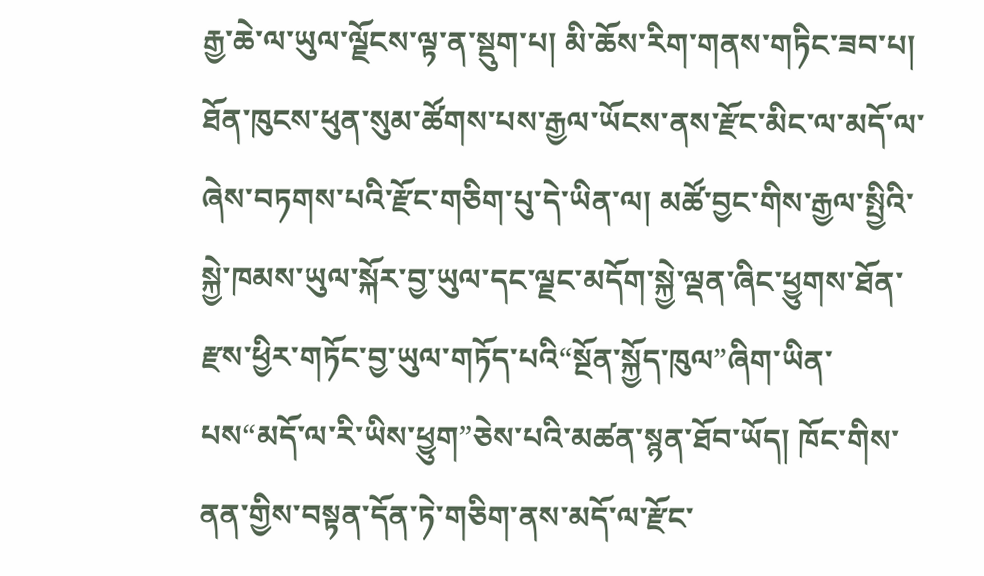རྒྱ་ཆེ་ལ་ཡུལ་ལྗོངས་ལྟ་ན་སྡུག་པ། མི་ཆོས་རིག་གནས་གཏིང་ཟབ་པ། ཐོན་ཁུངས་ཕུན་སུམ་ཚོགས་པས་རྒྱལ་ཡོངས་ནས་རྫོང་མིང་ལ་མདོ་ལ་ཞེས་བཏགས་པའི་རྫོང་གཅིག་པུ་དེ་ཡིན་ལ། མཚོ་བྱང་གིས་རྒྱལ་སྤྱིའི་སྐྱེ་ཁམས་ཡུལ་སྐོར་བྱ་ཡུལ་དང་ལྗང་མདོག་སྐྱེ་ལྡན་ཞིང་ཕྱུགས་ཐོན་རྫས་ཕྱིར་གཏོང་བྱ་ཡུལ་གཏོད་པའི“སྔོན་སྐྱོད་ཁུལ”ཞིག་ཡིན་པས“མདོ་ལ་རི་ཡིས་ཕྱུག”ཅེས་པའི་མཚན་སྙན་ཐོབ་ཡོད། ཁོང་གིས་ནན་གྱིས་བསྟན་དོན་ཏེ་གཅིག་ནས་མདོ་ལ་རྫོང་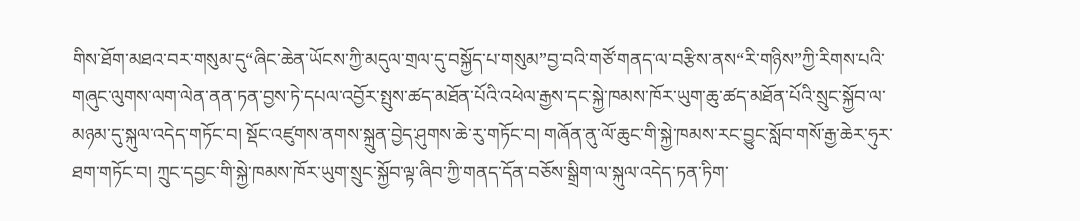གིས་ཐོག་མཐའ་བར་གསུམ་དུ“ཞིང་ཆེན་ཡོངས་ཀྱི་མདུལ་གྲལ་དུ་བསྐྱོད་པ་གསུམ”བྱ་བའི་གཙོ་གནད་ལ་བརྩིས་ནས“རི་གཉིས”ཀྱི་རིགས་པའི་གཞུང་ལུགས་ལག་ལེན་ནན་ཏན་བྱས་ཏེ་དཔལ་འབྱོར་སྤུས་ཚད་མཐོན་པོའི་འཕེལ་རྒྱས་དང་སྐྱེ་ཁམས་ཁོར་ཡུག་ཆུ་ཚད་མཐོན་པོའི་སྲུང་སྐྱོབ་ལ་མཉམ་དུ་སྐུལ་འདེད་གཏོང་བ། སྡོང་འཛུགས་ནགས་སྐྲུན་བྱེད་ཤུགས་ཆེ་རུ་གཏོང་བ། གཞོན་ནུ་ལོ་ཆུང་གི་སྐྱེ་ཁམས་རང་བྱུང་སློབ་གསོ་རྒྱ་ཆེར་ཧུར་ཐག་གཏོང་བ། ཀྲུང་དབྱང་གི་སྐྱེ་ཁམས་ཁོར་ཡུག་སྲུང་སྐྱོབ་ལྟ་ཞིབ་ཀྱི་གནད་དོན་བཅོས་སྒྲིག་ལ་སྐུལ་འདེད་ཏན་ཏིག་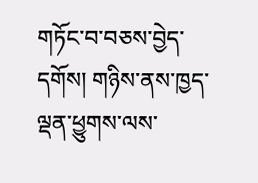གཏོང་བ་བཅས་བྱེད་དགོས། གཉིས་ནས་ཁྱད་ལྡན་ཕྱུགས་ལས་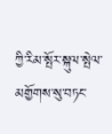ཀྱི་རིམ་སྤོར་སྐུལ་སྤེལ་མགྱོགས་སུ་བཏང་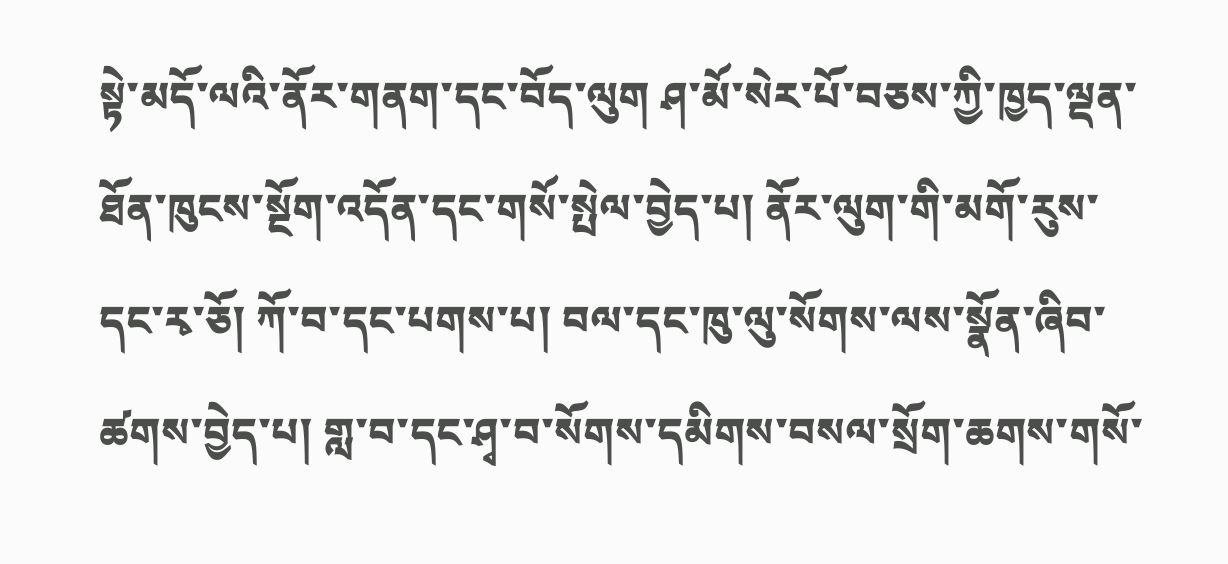སྟེ་མདོ་ལའི་ནོར་གནག་དང་བོད་ལུག ཤ་མོ་སེར་པོ་བཅས་ཀྱི་ཁྱད་ལྡན་ཐོན་ཁུངས་སྔོག་འདོན་དང་གསོ་སྤེལ་བྱེད་པ། ནོར་ལུག་གི་མགོ་རུས་དང་རྭ་ཅོ། ཀོ་བ་དང་པགས་པ། བལ་དང་ཁུ་ལུ་སོགས་ལས་སྣོན་ཞིབ་ཚགས་བྱེད་པ། གླ་བ་དང་ཤྭ་བ་སོགས་དམིགས་བསལ་སྲོག་ཆགས་གསོ་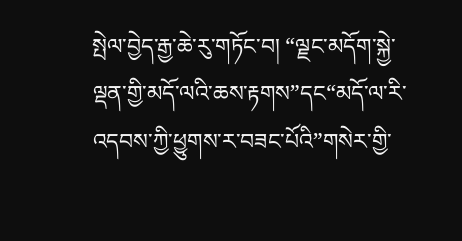སྤེལ་བྱེད་རྒྱ་ཆེ་རུ་གཏོང་བ། “ལྗང་མདོག་སྐྱེ་ལྡན་གྱི་མདོ་ལའི་ཆས་རྟགས”དང“མདོ་ལ་རི་འདབས་ཀྱི་ཕྱུགས་ར་བཟང་པོའི”གསེར་གྱི་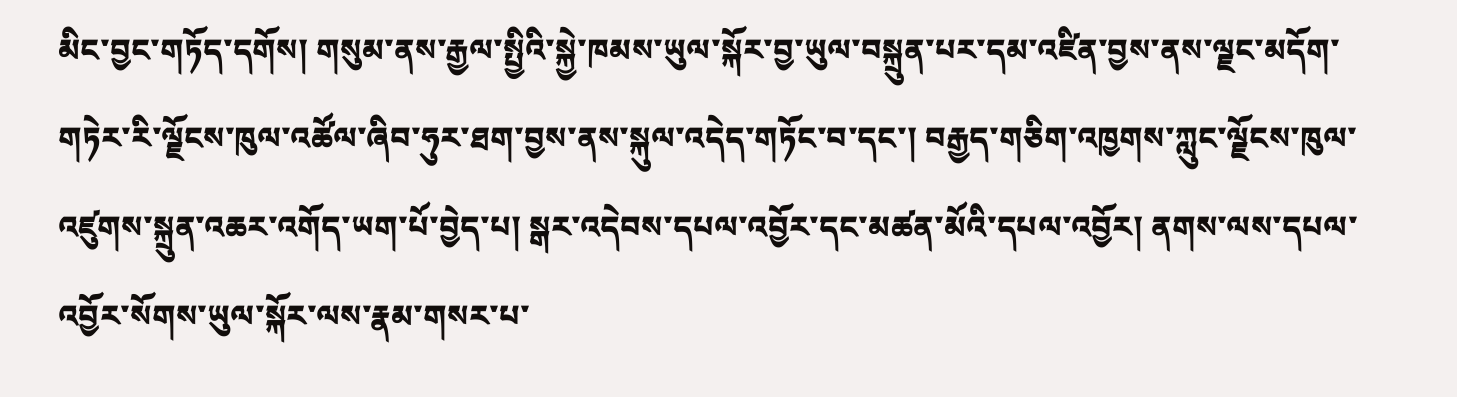མིང་བྱང་གཏོད་དགོས། གསུམ་ནས་རྒྱལ་སྤྱིའི་སྐྱེ་ཁམས་ཡུལ་སྐོར་བྱ་ཡུལ་བསྐྲུན་པར་དམ་འཛིན་བྱས་ནས་ལྗང་མདོག་གཏེར་རི་ལྗོངས་ཁུལ་འཚོལ་ཞིབ་ཧུར་ཐག་བྱས་ནས་སྐུལ་འདེད་གཏོང་བ་དང་། བརྒྱད་གཅིག་འཁྱགས་ཀླུང་ལྗོངས་ཁུལ་འཛུགས་སྐྲུན་འཆར་འགོད་ཡག་པོ་བྱེད་པ། སྒར་འདེབས་དཔལ་འབྱོར་དང་མཚན་མོའི་དཔལ་འབྱོར། ནགས་ལས་དཔལ་འབྱོར་སོགས་ཡུལ་སྐོར་ལས་རྣམ་གསར་པ་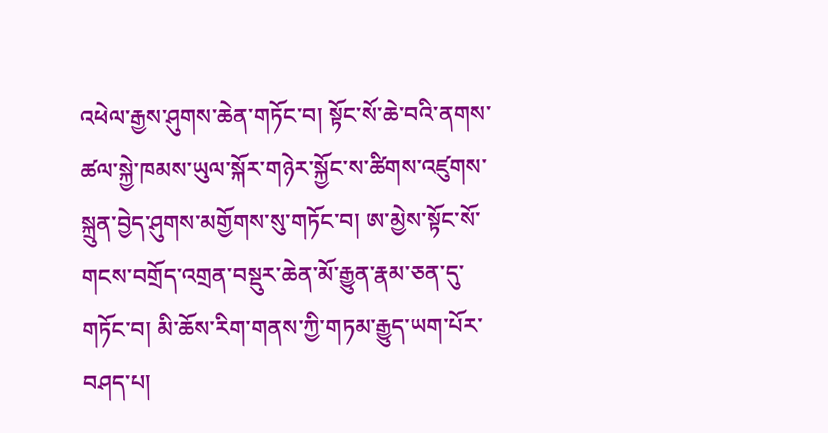འཕེལ་རྒྱས་ཤུགས་ཆེན་གཏོང་བ། སྟོང་སོ་ཆེ་བའི་ནགས་ཚལ་སྐྱེ་ཁམས་ཡུལ་སྐོར་གཉེར་སྐྱོང་ས་ཚིགས་འཛུགས་སྐྲུན་བྱེད་ཤུགས་མགྱོགས་སུ་གཏོང་བ། ཨ་མྱེས་སྟོང་སོ་གངས་བགྲོད་འགྲན་བསྡུར་ཆེན་མོ་རྒྱུན་རྣམ་ཅན་དུ་གཏོང་བ། མི་ཆོས་རིག་གནས་ཀྱི་གཏམ་རྒྱུད་ཡག་པོར་བཤད་པ།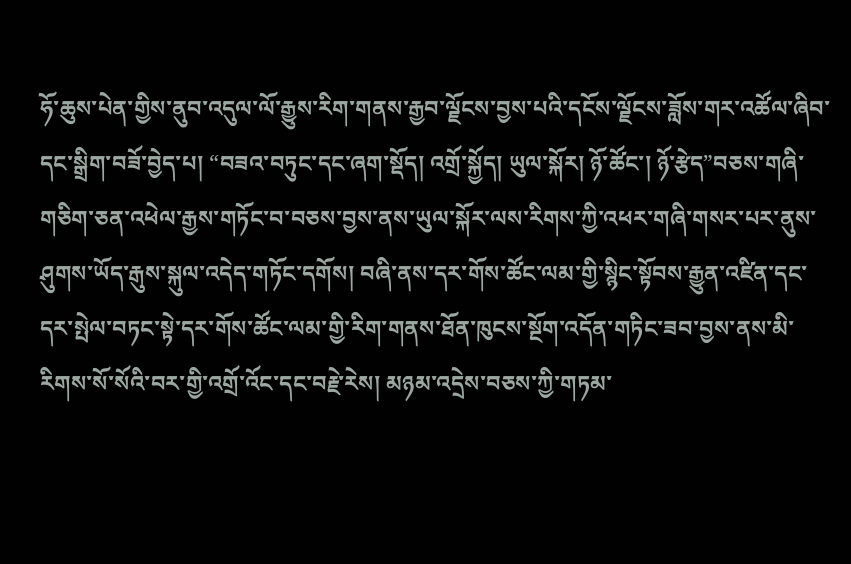ཧོ་ཆུས་པེན་གྱིས་ནུབ་འདུལ་ལོ་རྒྱུས་རིག་གནས་རྒྱབ་ལྗོངས་བྱས་པའི་དངོས་ལྗོངས་ཟློས་གར་འཚོལ་ཞིབ་དང་སྒྲིག་བཟོ་བྱེད་པ། “བཟའ་བཏུང་དང་ཞག་སྡོད། འགྲོ་སྐྱོད། ཡུལ་སྐོར། ཉོ་ཚོང་། ཉོ་རྩེད”བཅས་གཞི་གཅིག་ཅན་འཕེལ་རྒྱས་གཏོང་བ་བཅས་བྱས་ནས་ཡུལ་སྐོར་ལས་རིགས་ཀྱི་འཕར་གཞི་གསར་པར་ནུས་ཤུགས་ཡོད་རྒུས་སྐུལ་འདེད་གཏོང་དགོས། བཞི་ནས་དར་གོས་ཚོང་ལམ་གྱི་སྙིང་སྟོབས་རྒྱུན་འཛིན་དང་དར་སྤེལ་བཏང་སྟེ་དར་གོས་ཚོང་ལམ་གྱི་རིག་གནས་ཐོན་ཁུངས་སྔོག་འདོན་གཏིང་ཟབ་བྱས་ནས་མི་རིགས་སོ་སོའི་བར་གྱི་འགྲོ་འོང་དང་བརྗེ་རེས། མཉམ་འདྲེས་བཅས་ཀྱི་གཏམ་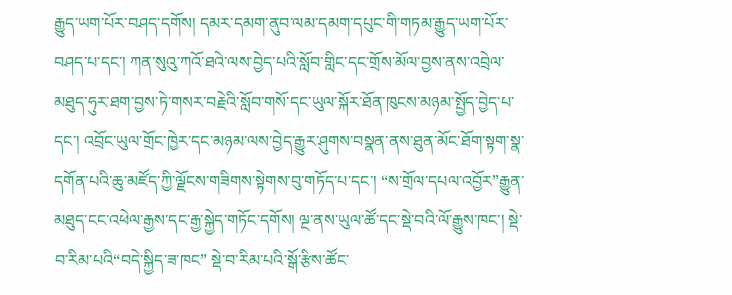རྒྱུད་ཡག་པོར་བཤད་དགོས། དམར་དམག་ནུབ་ལམ་དམག་དཔུང་གི་གཏམ་རྒྱུད་ཡག་པོར་བཤད་པ་དང་། ཀན་སུའུ་ཀའོ་ཐའེ་ལས་བྱེད་པའི་སློབ་གླིང་དང་གྲོས་མོལ་བྱས་ནས་འབྲེལ་མཐུད་ཧུར་ཐག་བྱས་ཏེ་གསར་བརྗེའི་སློབ་གསོ་དང་ཡུལ་སྐོར་ཐོན་ཁུངས་མཉམ་སྤྱོད་བྱེད་པ་དང་། འབྲོང་ཡུལ་གྲོང་ཁྱེར་དང་མཉམ་ལས་བྱེད་རྒྱུར་ཤུགས་བསྣན་ནས་ཐུན་མོང་ཐོག་སྟག་སྣ་དགོན་པའི་ཆུ་མཛོད་ཀྱི་ལྗོངས་གཟིགས་སྟེགས་བུ་གཏོད་པ་དང་། “ས་གྲོལ་དཔལ་འབྱོར”རྒྱུན་མཐུད་ངང་འཕེལ་རྒྱས་དང་རྒྱ་སྐྱེད་གཏོང་དགོས། ལྔ་ནས་ཡུལ་ཚོ་དང་སྡེ་བའི་ལོ་རྒྱུས་ཁང་། སྡེ་བ་རིམ་པའི“བདེ་སྐྱིད་ཟ་ཁང” སྡེ་བ་རིམ་པའི་སྒོ་རྩིས་ཚོང་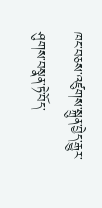ཁང་བཅས་འཛུགས་སྐྲུན་བྱེད་རྒྱུར་ཤུགས་བསྣན་ཏེ་བོད་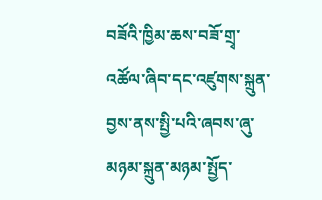བཟོའི་ཁྱིམ་ཆས་བཟོ་གྲྭ་འཚོལ་ཞིབ་དང་འཛུགས་སྐྲུན་བྱས་ནས་སྤྱི་པའི་ཞབས་ཞུ་མཉམ་སྐྲུན་མཉམ་སྤྱོད་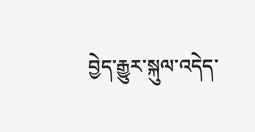བྱེད་རྒྱུར་སྐུལ་འདེད་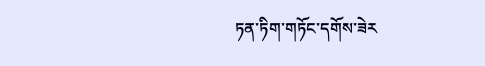ཏན་ཏིག་གཏོང་དགོས་ཟེར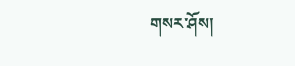གསར་ཤོས།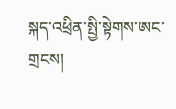སྐད་འཕྲིན་སྤྱི་སྟེགས་ཨང་གྲངས།